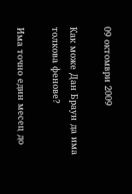09 октомври 2009

Как може Дан Браун да има толкова фенове?

Има точно един месец до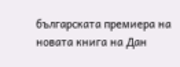българската премиера на новата книга на Дан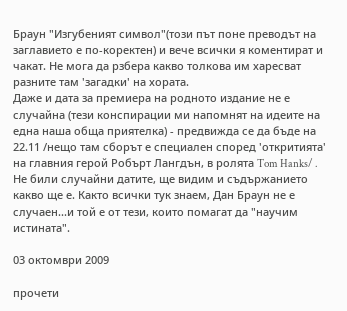Браун "Изгубеният символ"(този път поне преводът на заглавието е по-коректен) и вече всички я коментират и чакат. Не мога да рзбера какво толкова им харесват разните там 'загадки' на хората.
Даже и дата за премиера на родното издание не е случайна (тези конспирации ми напомнят на идеите на една наша обща приятелка) - предвижда се да бъде на 22.11 /нещо там сборът е специален според 'откритията' на главния герой Робърт Лангдън, в ролята Tom Hanks/ .
Не били случайни датите, ще видим и съдържанието какво ще е. Както всички тук знаем, Дан Браун не е случаен...и той е от тези, които помагат да "научим истината".

03 октомври 2009

прочети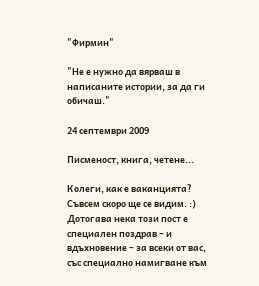"Фирмин"

"Не е нужно да вярваш в написаните истории, за да ги обичаш."

24 септември 2009

Писменост, книга, четене...

Колеги, как е ваканцията?
Съвсем скоро ще се видим. :) Дотогава нека този пост е специален поздрав – и вдъхновение – за всеки от вас, със специално намигване към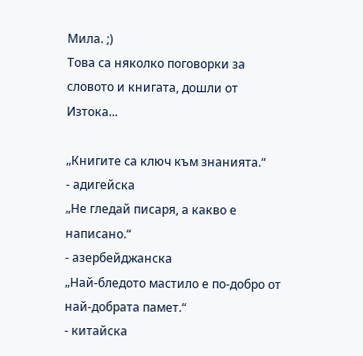Мила. ;)
Това са няколко поговорки за словото и книгата, дошли от Изтока...

„Книгите са ключ към знанията.“
- адигейска
„Не гледай писаря, а какво е написано.“
- азербейджанска
„Най-бледото мастило е по-добро от най-добрата памет.“
- китайска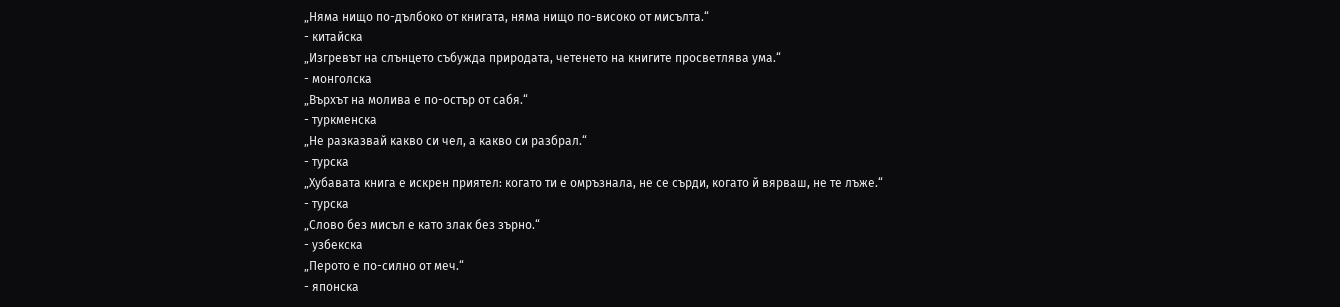„Няма нищо по-дълбоко от книгата, няма нищо по-високо от мисълта.“
- китайска
„Изгревът на слънцето събужда природата, четенето на книгите просветлява ума.“
- монголска
„Върхът на молива е по-остър от сабя.“
- туркменска
„Не разказвай какво си чел, а какво си разбрал.“
- турска
„Хубавата книга е искрен приятел: когато ти е омръзнала, не се сърди, когато й вярваш, не те лъже.“
- турска
„Слово без мисъл е като злак без зърно.“
- узбекска
„Перото е по-силно от меч.“
- японска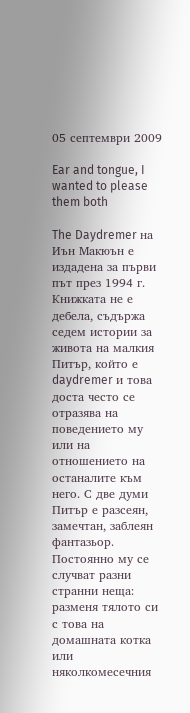05 септември 2009

Ear and tongue, I wanted to please them both

The Daydremer на Иън Макюън е издадена за първи път през 1994 г. Книжката не е дебела, съдържа седем истории за живота на малкия Питър, който е daydremer и това доста често се отразява на поведението му или на отношението на останалите към него. С две думи Питър е разсеян, замечтан, заблеян фантазьор. Постоянно му се случват разни странни неща: разменя тялото си с това на домашната котка или няколкомесечния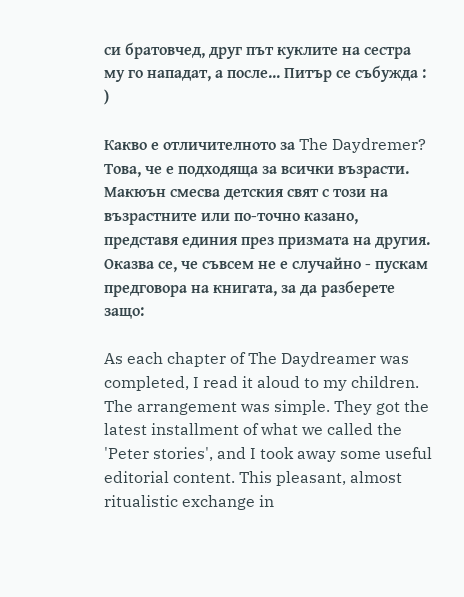си братовчед, друг път куклите на сестра му го нападат, а после... Питър се събужда : )

Какво е отличителното за The Daydremer? Това, че е подходяща за всички възрасти. Макюън смесва детския свят с този на възрастните или по-точно казано, представя единия през призмата на другия. Оказва се, че съвсем не е случайно - пускам предговора на книгата, за да разберете защо:

As each chapter of The Daydreamer was completed, I read it aloud to my children. The arrangement was simple. They got the latest installment of what we called the 'Peter stories', and I took away some useful editorial content. This pleasant, almost ritualistic exchange in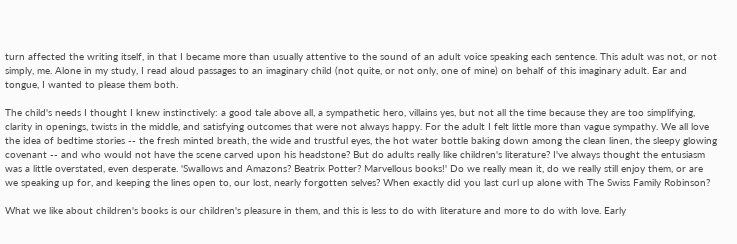turn affected the writing itself, in that I became more than usually attentive to the sound of an adult voice speaking each sentence. This adult was not, or not simply, me. Alone in my study, I read aloud passages to an imaginary child (not quite, or not only, one of mine) on behalf of this imaginary adult. Ear and tongue, I wanted to please them both.

The child's needs I thought I knew instinctively: a good tale above all, a sympathetic hero, villains yes, but not all the time because they are too simplifying, clarity in openings, twists in the middle, and satisfying outcomes that were not always happy. For the adult I felt little more than vague sympathy. We all love the idea of bedtime stories -- the fresh minted breath, the wide and trustful eyes, the hot water bottle baking down among the clean linen, the sleepy glowing covenant -- and who would not have the scene carved upon his headstone? But do adults really like children's literature? I've always thought the entusiasm was a little overstated, even desperate. 'Swallows and Amazons? Beatrix Potter? Marvellous books!' Do we really mean it, do we really still enjoy them, or are we speaking up for, and keeping the lines open to, our lost, nearly forgotten selves? When exactly did you last curl up alone with The Swiss Family Robinson?

What we like about children's books is our children's pleasure in them, and this is less to do with literature and more to do with love. Early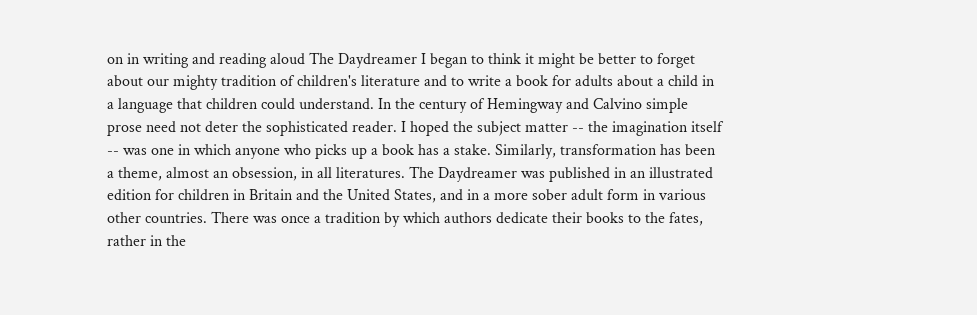on in writing and reading aloud The Daydreamer I began to think it might be better to forget about our mighty tradition of children's literature and to write a book for adults about a child in a language that children could understand. In the century of Hemingway and Calvino simple prose need not deter the sophisticated reader. I hoped the subject matter -- the imagination itself -- was one in which anyone who picks up a book has a stake. Similarly, transformation has been a theme, almost an obsession, in all literatures. The Daydreamer was published in an illustrated edition for children in Britain and the United States, and in a more sober adult form in various other countries. There was once a tradition by which authors dedicate their books to the fates, rather in the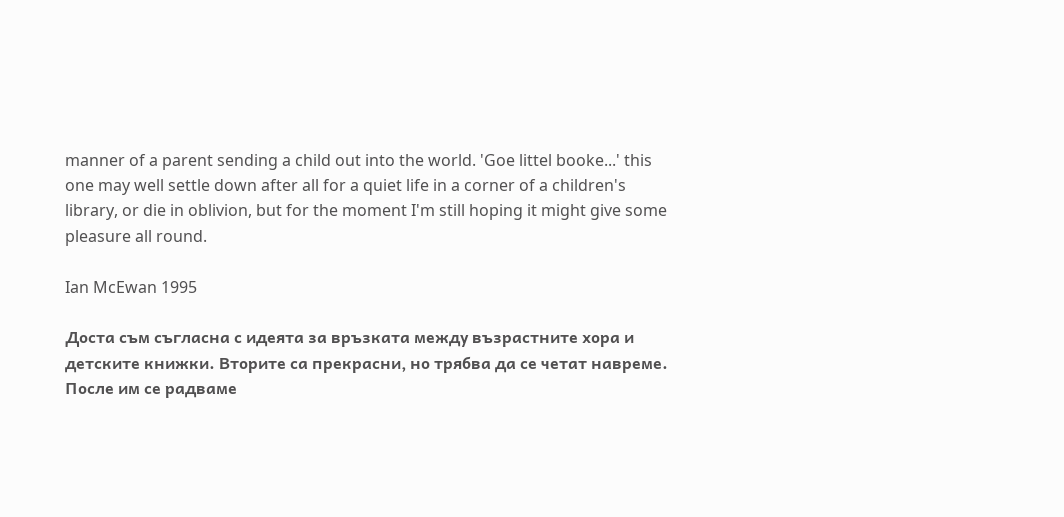manner of a parent sending a child out into the world. 'Goe littel booke...' this one may well settle down after all for a quiet life in a corner of a children's library, or die in oblivion, but for the moment I'm still hoping it might give some pleasure all round.

Ian McEwan 1995

Доста съм съгласна с идеята за връзката между възрастните хора и детските книжки. Вторите са прекрасни, но трябва да се четат навреме. После им се радваме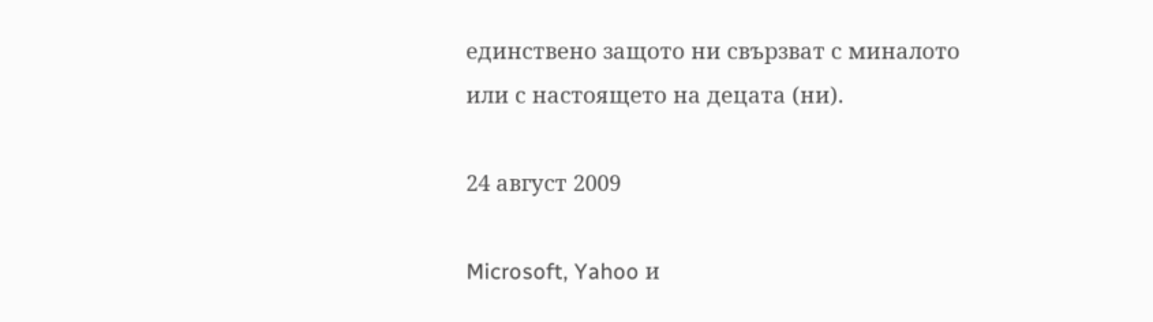единствено защото ни свързват с миналото или с настоящето на децата (ни).

24 август 2009

Microsoft, Yahoo и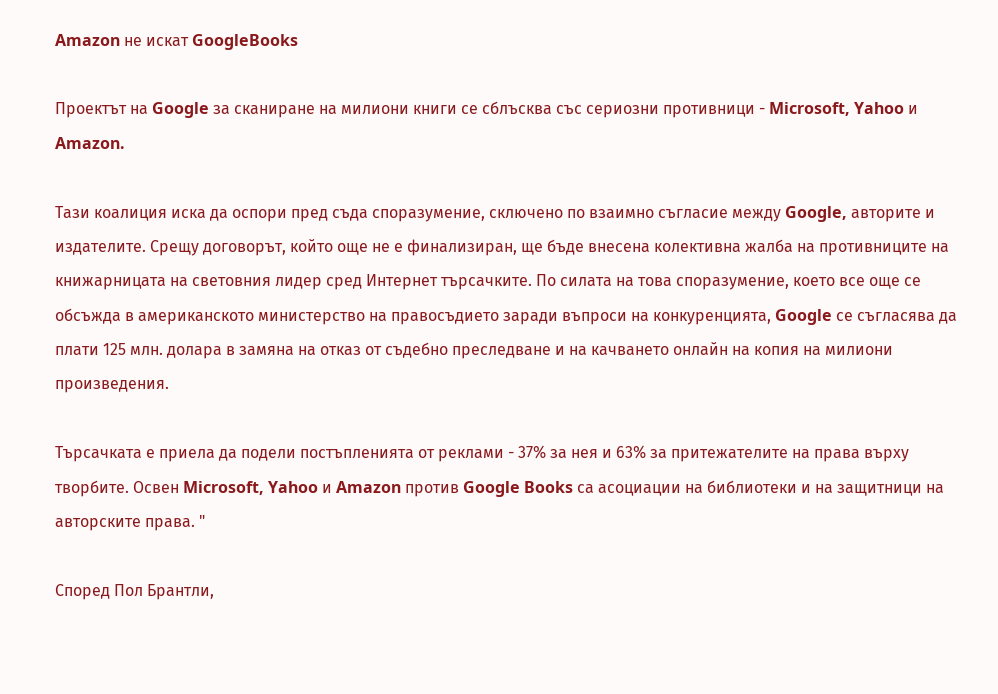Amazon не искат GoogleBooks

Проектът на Google за сканиране на милиони книги се сблъсква със сериозни противници - Microsoft, Yahoo и Amazon.

Тази коалиция иска да оспори пред съда споразумение, сключено по взаимно съгласие между Google, авторите и издателите. Срещу договорът, който още не е финализиран, ще бъде внесена колективна жалба на противниците на книжарницата на световния лидер сред Интернет търсачките. По силата на това споразумение, което все още се обсъжда в американското министерство на правосъдието заради въпроси на конкуренцията, Google се съгласява да плати 125 млн. долара в замяна на отказ от съдебно преследване и на качването онлайн на копия на милиони произведения.

Търсачката е приела да подели постъпленията от реклами - 37% за нея и 63% за притежателите на права върху творбите. Освен Microsoft, Yahoo и Amazon против Google Books са асоциации на библиотеки и на защитници на авторските права. "

Според Пол Брантли,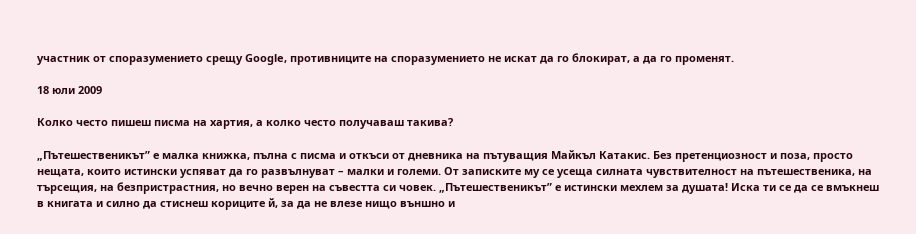участник от споразумението срещу Google, противниците на споразумението не искат да го блокират, а да го променят.

18 юли 2009

Колко често пишеш писма на хартия, а колко често получаваш такива?

„Пътешественикът” е малка книжка, пълна с писма и откъси от дневника на пътуващия Майкъл Катакис. Без претенциозност и поза, просто нещата, които истински успяват да го развълнуват – малки и големи. От записките му се усеща силната чувствителност на пътешественика, на търсещия, на безпристрастния, но вечно верен на съвестта си човек. „Пътешественикът” е истински мехлем за душата! Иска ти се да се вмъкнеш в книгата и силно да стиснеш кориците й, за да не влезе нищо външно и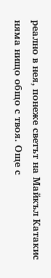реално в нея, понеже светът на Майкъл Катакис няма нищо общо с твоя. Още с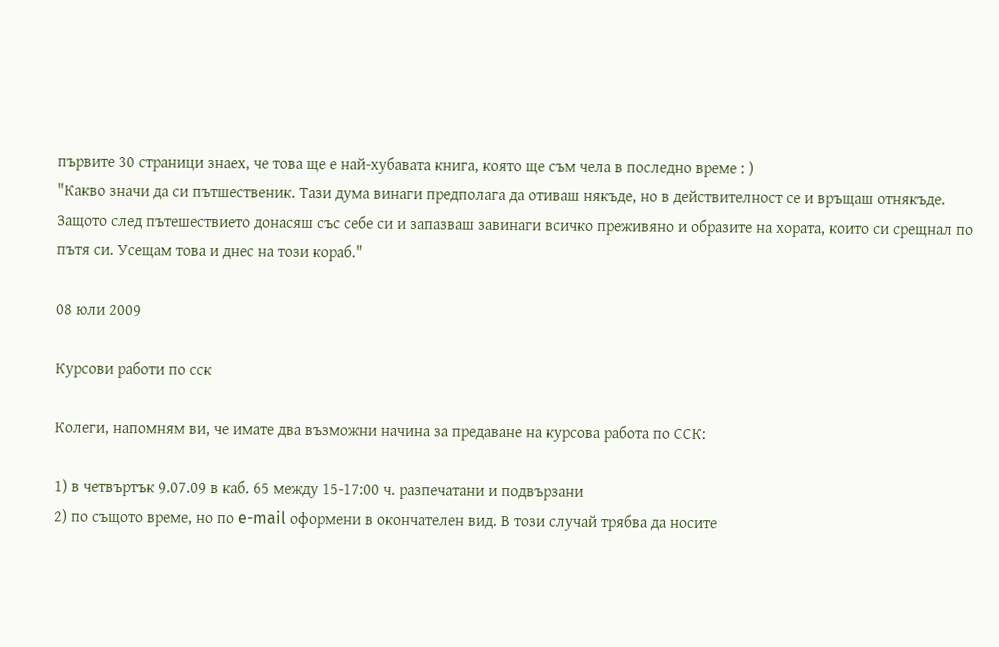първите 30 страници знаех, че това ще е най-хубавата книга, която ще съм чела в последно време : )
"Какво значи да си пътшественик. Тази дума винаги предполага да отиваш някъде, но в действителност се и връщаш отнякъде. Защото след пътешествието донасяш със себе си и запазваш завинаги всичко преживяно и образите на хората, които си срещнал по пътя си. Усещам това и днес на този кораб."

08 юли 2009

Курсови работи по сск

Колеги, напомням ви, че имате два възможни начина за предаване на курсова работа по ССК:

1) в четвъртък 9.07.09 в каб. 65 между 15-17:00 ч. разпечатани и подвързани
2) по същото време, но по e-mail оформени в окончателен вид. В този случай трябва да носите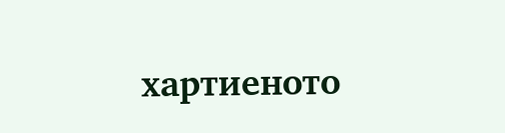хартиеното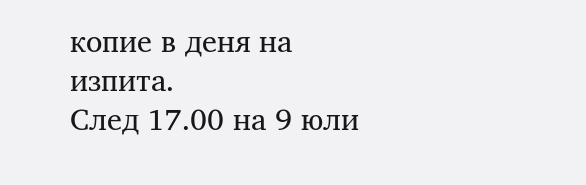копие в деня на изпита.
След 17.00 на 9 юли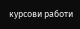курсови работи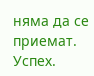няма да се приемат. Успех.